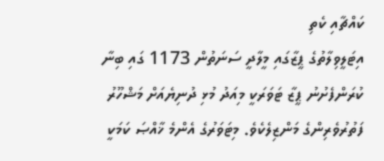ކައްޗާއި ކެތި
އިޓަލީވިލާތުގެ ޕީޒާގައި މީލާދީ ސަނަތުން 1173 ގައި ބިނާ ކުރަންފެށުނު ޕީޒާ ޓަވަރަކީ މިއަދު މުޅި ދުނިޔެއަށް މަޝްހޫރު ފަތުރުވެރިންގެ މަންޒިލެކެވެ. މިޓަވަރުގެ އެންމެ ޚާއްޞަ ކަމަކީ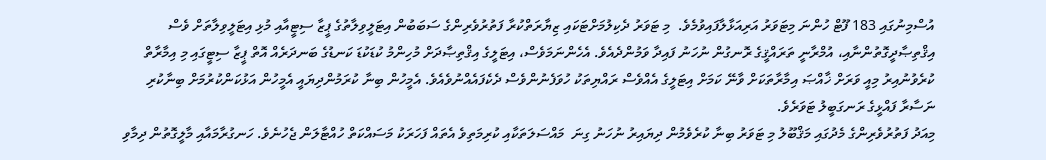އުސްމިނުގައި 183 ފޫޓް ހުންނަ މިޓަވަރު އަރިއަޅާލާފައިވުމެވެ.  މި ޓަވަރު ދެކިލުމަށްޓަކައި ޒިޔާރަތްކުރާ ފަތުރުވެރިންގެ ސަބަބުން އިޓަލީވިލާތުގެ ޕީޒާ ސިޓީއާއި މުޅި އިޓަލީވިލާތަށް ވެސް އިޤްތިޞާދީގޮތުންނާއި، އުމްރާނީ ތަރައްޤީގެ ރޮނގުން ނުހަނު ފައިދާ ވަމުންދެއެވެ. އެހެންނަމަވެސް، އިޓަލީގެ އިޤްތިޞާދަށް މުހިންމު ކުޑަކުޑަ ކަނޑުގެ ބަނދަރެއް އޮތް ޕީޒާ ސިޓީގައި މި އިމާރާތް ކުރެވުނުއިރު މިއީ ވަރަށް ޚާއްޞަ އިމާރާތަކަށް ވާނޭ ކަމަށް އިޓަލީގެ އެއްވެސް ރައްޔިތަކު ހުވަފެނުންވެސް ދެކެފައެއްނުވެއެވެ. އެމީހުން ބިނާ ކުރަމުންދިޔައީ އެމީހުން އަޅުކަންކުރުމަށް ބިނާކުރި ނަސާރާ ފައްޅީގެ ރަނގަބީލު ޓަވަރެވެ.
މިއަދު ފަތުރުވެރިންގެ މެދުގައި މަޤްބޫލު މި ޓަވަރު ބިނާ ކުރެވެމުން ދިޔައިރު ނުހަނު ގިނަ  މައްސަލަތަކާއި ކުރިމަތިވެ އެތައް ފަހަރަކު މަސައްކަތް ހުއްޓާލަން ޖެހުނެވެ. ހަނގުރާމައާއި މާލީގޮތުން ދިމާވި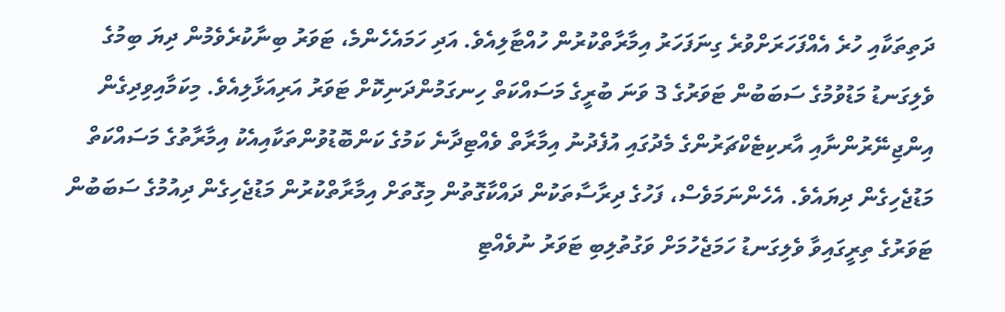ދަތިތަކާއި ހުރެ އެއްފަހަރަށްވުރެ ގިނަފަހަރު އިމާރާތްކުރުން ހުއްޓާލިއެވެ. އަދި ހަމައެހެންމެ، ޓަވަރު ބިނާކުރެވެމުން ދިޔަ ބިމުގެ ވެލިގަނޑު މަޑުވުމުގެ ސަބަބުން ޓަވަރުގެ 3 ވަނަ ބުރީގެ މަސައްކަތް ހިނގަމުންދަނިކޮށް ޓަވަރު އަރިއަޅާލިއެވެ. މިކަމާއިވިދިގެން އިންޖިނޭރުންނާއި އާރކިޓެކްޗަރުންގެ މެދުގައި އުފެދުނު އިމާރާތް ވެއްޓިދާނެ ކަމުގެ ކަންބޮޑުވުންތަކާއިއެކު އިމާރާތުގެ މަސައްކަތް މަޑުޖެހިގެން ދިޔައެވެ. އެހެންނަމަވެސް، ފަހުގެ ދިރާސާތަކުން ދައްކާގޮތުން މިގޮތަށް އިމާރާތްކުރުން މަޑުޖެހިގެން ދިއުމުގެ ސަބަބުން ޓަވަރުގެ ތިރީގައިވާ ވެލިގަނޑު ހަމަޖެހުމަށް ވަގުތުލިބި ޓަވަރު ނުވެއްޓި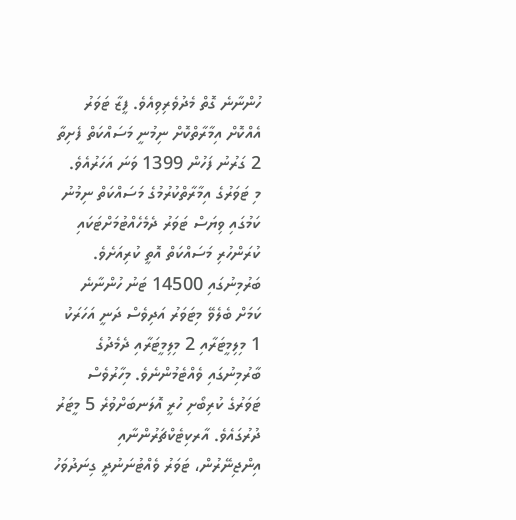ހުންނާނެ ގޮތް މެދުވެރިވިއެވެ. ފީޒާ ޓަވަރު އެއްކޮށް އިމާރާތްކޮށް ނިމުނީ މަސައްކަތް ފެށިތާ 2 ގަރުނު ފަހުން 1399 ވަނަ އަހަރުއެވެ.
މި ޓަވަރުގެ އިމާރާތްކުރުމުގެ މަސައްކަތް ނިމުނު ކަމުގައި ވިޔަސް ޓަވަރު ދެމެހެއްޓުމަށްޓަކައި ކުރަންހުރި މަސައްކަތް އޮތީ ކުރިއަށެވެ. ބަރުމިނުގައި 14500 ޓަނު ހުންނާނެ ކަމަށް ބެލެވޭ މިޓަވަރު އަދިވެސް ދަނީ އަހަރަކު  1 މިލިމީޓަރާއި 2 މިލިމީޓަރާއި ދެމެދުގެ ބާރުމިނުގައި ވެއްޓެމުންނެވެ. މިހާރުވެސް ޓަވަރުގެ ކުރިބޯށި ހުރީ އޮލަނބަށްވުރެ 5 މީޓަރު ދުރުގައެވެ. އާރކިޓެކްޗަރުންނާއި އިންޖިނޭރުން، ޓަވަރު ވެއްޓުނަނުދީ ގިނަދުވަހު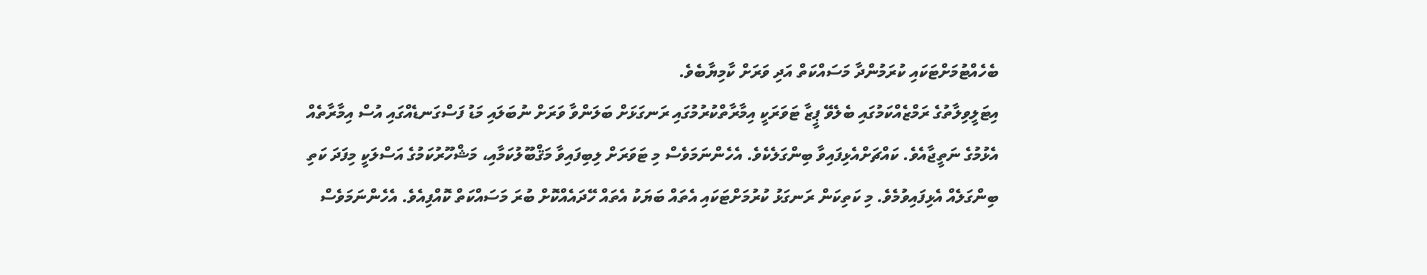ބެހެއްޓުމަށްޓަކައި ކުރަމުންދާ މަސައްކަތް އަދި ވަރަށް ކާމިޔާބެވެ.
އިޓަލީވިލާތުގެ ރަމްޒެއްކަމުގައި ބެލެވޭ ޕީޒާ ޓަވަރަކީ އިމާރާތްކުރުމުގައި ރަނގަޅަށް ބަލަންވާ ވަރަށް ނުބަލައި މަޑު ފަސްގަނޑެއްގައި އުސް އިމާރާތެއް އެޅުމުގެ ނަތީޖާއެވެ. ކައްޗަށްއެޅިފައިވާ ބިންގަލެކެވެ. އެހެންނަމަވެސް މި ޓަވަރަށް ލިބިފައިވާ މަޤްބޫލުކަމާއި، މަޝްހޫރުކަމުގެ އަސްލަކީ މިފަދަ ކަތި ބިންގަލެއް އެޅިފައިވުމެވެ. މި ކަތިކަން ރަނގަޅު ކުރުމަށްޓަކައި އެތައް ބަޔަކު އެތައް ހޭދައެއްކޮށް ބުރަ މަސައްކަތް ކޮއްފިއެވެ. އެހެންނަމަވެސް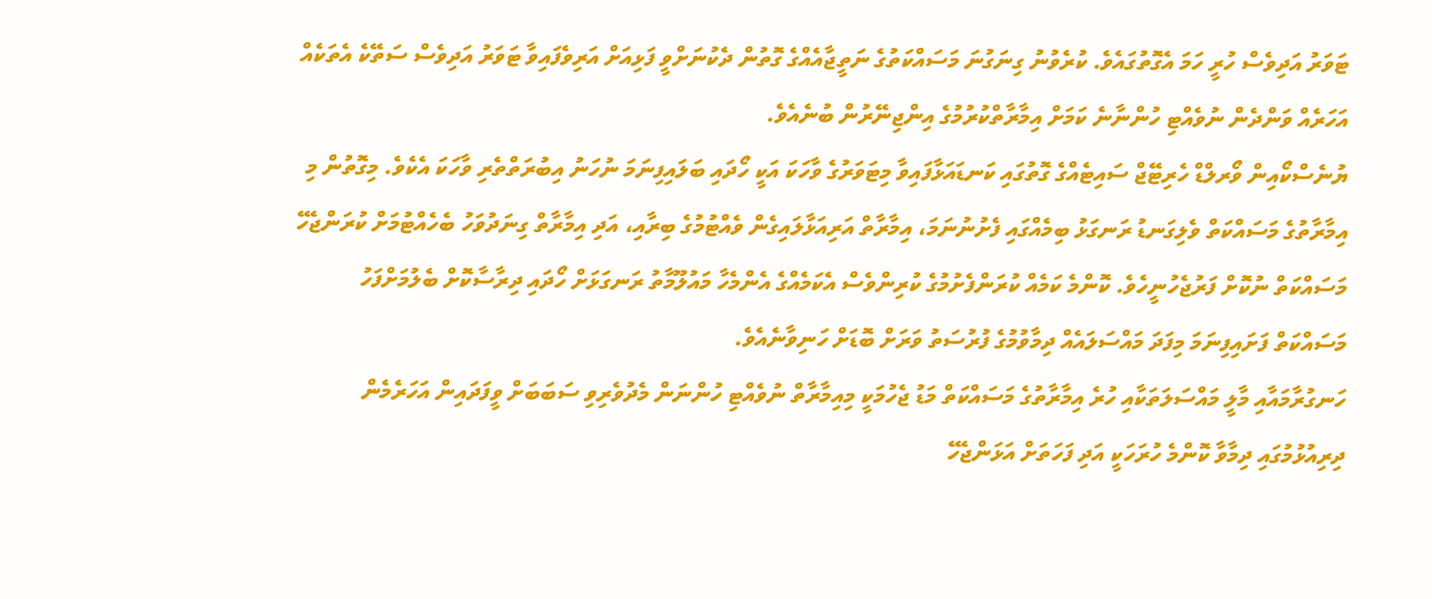ޓަވަރު އަދިވެސް ހުރީ ހަމަ އެގޮތުގައެވެ. ކުރެވުނު ގިނަގުނަ މަސައްކަތުގެ ނަތީޖާއެއްގެ ގޮތުން ދެކުނަށްވީ ފަޅިއަށް އަރިވެފައިވާ ޓަވަރު އަދިވެސް ސަތޭކެ އެތަކެއް އަހަރެއް ވަންދެން ނުވެއްޓި ހުންނާނެ ކަމަށް އިމާރާތްކުރުމުގެ އިންޖިނޭރުން ބުނެއެވެ.
ޔުނެސްކޯއިން ވޯރލްޑް ހެރިޓޭޖް ސައިޓެއްގެ ގޮތުގައި ކަނޑައަޅާފައިވާ މިޓަވަރުގެ ވާހަކަ އަކީ ހޯދައި ބަލައިފިނަމަ ނުހަނު އިބުރަތްތެރި ވާހަކަ އެކެވެ. މިގޮތުން މި އިމާރާތުގެ މަސައްކަތް ވެލިގަނޑު ރަނގަޅު ބިމެއްގައި ފެށުނުނަމަ، އިމާރާތް އަރިއަޅާލައިގެން ވެއްޓުމުގެ ބިރާއި، އަދި އިމާރާތް ގިނަދުވަހު ބެހެއްޓުމަށް ކުރަންޖެހޭ މަސައްކަތް ނުކޮށް ފަރުޖެހުނީހެވެ. ކޮންމެ ކަމެއް ކުރަންފެށުމުގެ ކުރިންވެސް އެކަމެއްގެ އެންމެހާ މައުލޫމާތު ރަނގަޅަށް ހޯދައި ދިރާސާކޮށް ބެލުމަށްފަހު މަސައްކަތް ފަށައިފިނަމަ މިފަދަ މައްސަލައެއް ދިމާވުމުގެ ފުރުސަތު ވަރަށް ބޮޑަށް ހަނިވާނެއެވެ.
ހަނގުރާމައާއި މާލީ މައްސަލަތަކާއި ހުރެ އިމާރާތުގެ މަސައްކަތް މަޑު ޖެހުމަކީ މިއިމާރާތް ނުވެއްޓި ހުންނަން މެދުވެރިވި ސަބަބަށް ވީފަދައިން އަހަރެމެން ދިރިއުޅުމުގައި ދިމާވާ ކޮންމެ ހުރަހަކީ އަދި ފަހަތަށް އަޅަންޖެހޭ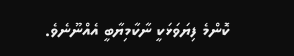ކޮންމެ ފިޔަވަޅަކީ ނާކާމިޔާބީ އެއްނޫނެވެ.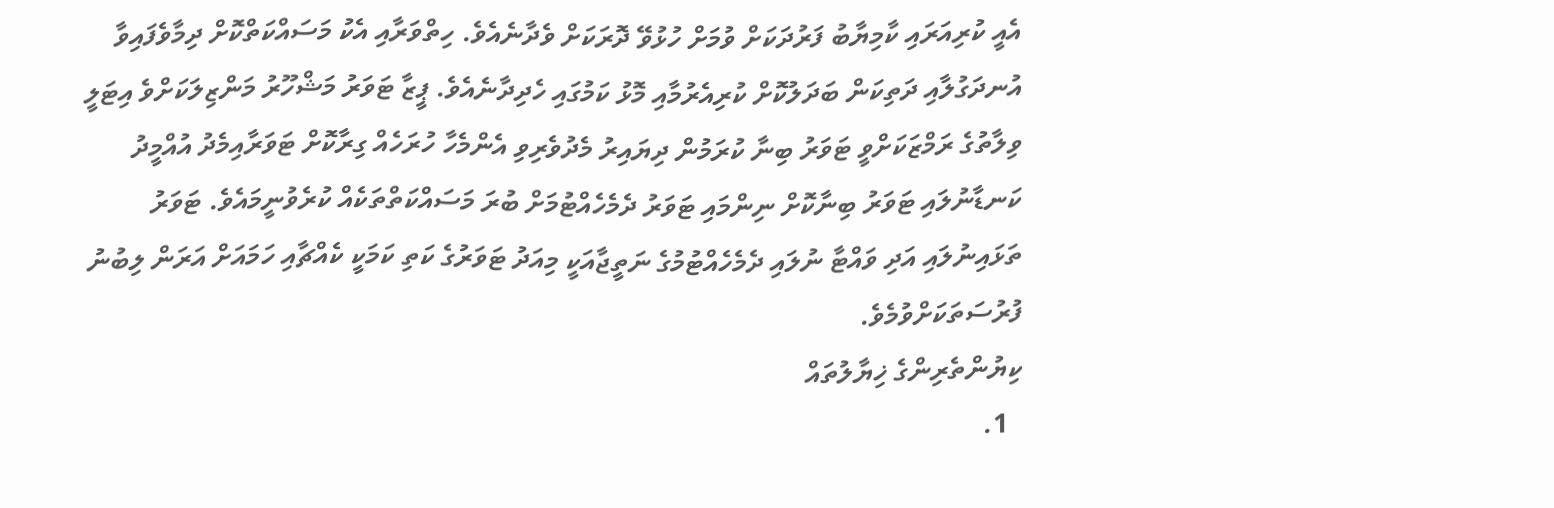އެއީ ކުރިއަރައި ކާމިޔާބު ފަރުދަކަށް ވުމަށް ހުޅުވޭ ދޮރަކަށް ވެދާނެއެވެ. ހިތްވަރާއި އެކު މަސައްކަތްކޮށް ދިމާވެފައިވާ އުނދަގުލާއި ދަތިކަން ބަދަލުކޮށް ކުރިއެރުމާއި މޮޅު ކަމުގައި ހެދިދާނެއެވެ. ޕީޒާ ޓަވަރު މަޝްހޫރު މަންޒިލަކަށްވެ އިޓަލީ ވިލާތުގެ ރަމްޒަކަށްވީ ޓަވަރު ބިނާ ކުރަމުން ދިޔައިރު މެދުވެރިވި އެންމެހާ ހުރަހެއް ގިރާކޮށް ޓަވަރާއިމެދު އުއްމީދު ކަނޑާނުލައި ޓަވަރު ބިނާކޮށް ނިންމައި ޓަވަރު ދެމެހެއްޓުމަށް ބުރަ މަސައްކަތްތަކެއް ކުރެވުނީމައެވެ. ޓަވަރު ތަޅައިނުލައި އަދި ވައްޓާ ނުލައި ދެމެހެއްޓުމުގެ ނަތީޖާއަކީ މިއަދު ޓަވަރުގެ ކަތި ކަމަކީ ކެއްޗާއި ހަމައަށް އަރަން ލިބުނު ފުރުސަތަކަށްވުމެވެ.
ކިޔުންތެރިންގެ ޚިޔާލުތައް
  1.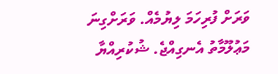ވަރަށް ފުރިހަމަ ލިޔުމެއް. ވަރަށްގިނަ މަޢުލޫމާތު އެނގިއްޖެ. ޝުކުރިއްޔާ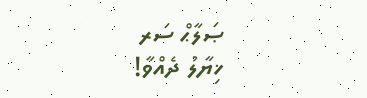ޞަލާޙް ސަރ
ޚިޔާލު ދެއްވާ!